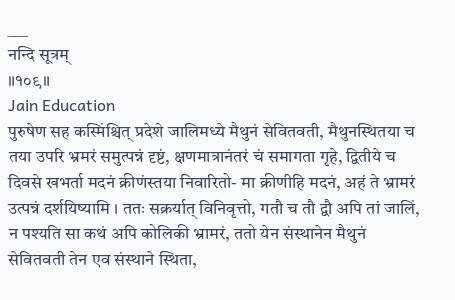___
नन्दि सूत्रम्
॥१०९॥
Jain Education
पुरुषेण सह कस्मिंश्चित् प्रदेशे जालिमध्ये मैथुनं सेवितवती, मैथुनस्थितया च तया उपरि भ्रमरं समुत्पन्नं दृष्टं, क्षणमात्रानंतरं चं समागता गृहे, द्वितीये च दिवसे खभर्ता मदनं क्रीणंस्तया निवारितो- मा क्रीणीहि मदनं, अहं ते भ्रामरं उत्पन्नं दर्शयिष्यामि । ततः सक्रर्यात् विनिवृत्तो, गतौ च तौ द्वौ अपि तां जालिं, न पश्यति सा कथं अपि कोलिकी भ्रामरं, ततो येन संस्थानेन मैथुनं सेवितवती तेन एव संस्थाने स्थिता,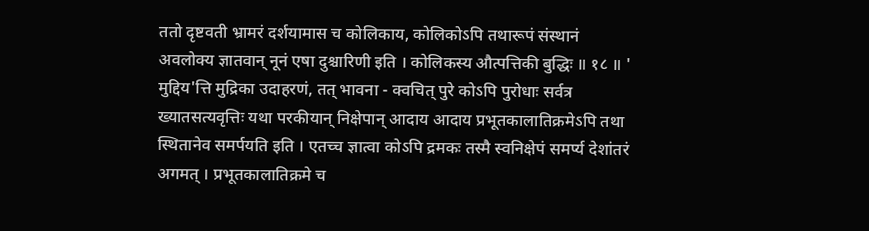ततो दृष्टवती भ्रामरं दर्शयामास च कोलिकाय, कोलिकोऽपि तथारूपं संस्थानं अवलोक्य ज्ञातवान् नूनं एषा दुश्चारिणी इति । कोलिकस्य औत्पत्तिकी बुद्धिः ॥ १८ ॥ ' मुद्दिय'त्ति मुद्रिका उदाहरणं, तत् भावना - क्वचित् पुरे कोऽपि पुरोधाः सर्वत्र ख्यातसत्यवृत्तिः यथा परकीयान् निक्षेपान् आदाय आदाय प्रभूतकालातिक्रमेऽपि तथा स्थितानेव समर्पयति इति । एतच्च ज्ञात्वा कोऽपि द्रमकः तस्मै स्वनिक्षेपं समर्प्य देशांतरं अगमत् । प्रभूतकालातिक्रमे च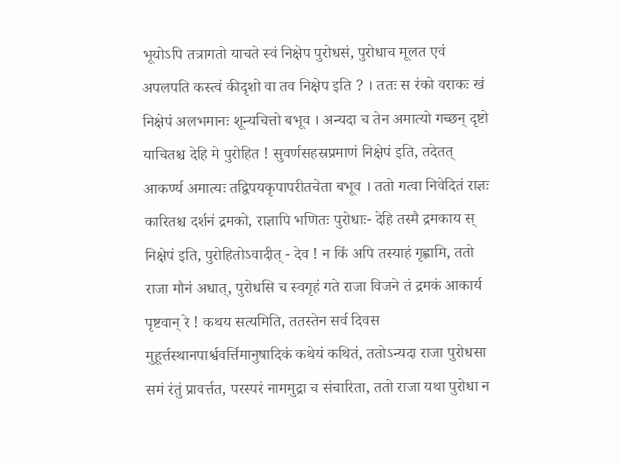भूयोऽपि तत्रागतो याचते स्वं निक्षेप पुरोधसं, पुरोधाच मूलत एवं अपलपति कस्त्वं कीदृशो वा तव निक्षेप इति ? । ततः स रंको वराकः खं निक्षेपं अलभमानः शून्यचित्तो बभूव । अन्यदा च तेन अमात्यो गच्छन् दृष्टो याचितश्च देहि मे पुरोहित ! सुवर्णसहस्रप्रमाणं निक्षेपं इति, तदेतत् आकर्ण्य अमात्यः तद्विपयकृपापरीतचेता बभूव । ततो गत्वा निवेदितं राज्ञः कारितश्च दर्शनं द्रमको, राज्ञापि भणितः पुरोधाः- देहि तस्मै द्रमकाय स् निक्षेपं इति, पुरोहितोऽवादीत् - देव ! न किं अपि तस्याहं गृह्णामि, ततो राजा मौनं अधात्, पुरोधसि च स्वगृहं गते राजा विजने तं द्रमकं आकार्य पृष्टवान् रे ! कथय सत्यमिति, ततस्तेन सर्व दिवस मुहूर्त्तस्थानपार्श्ववर्त्तिमानुषादिकं कथेयं कथितं, ततोऽन्यदा राजा पुरोधसा समं रंतुं प्रावर्त्तत, परस्परं नाममुद्रा च संचारिता, ततो राजा यथा पुरोधा न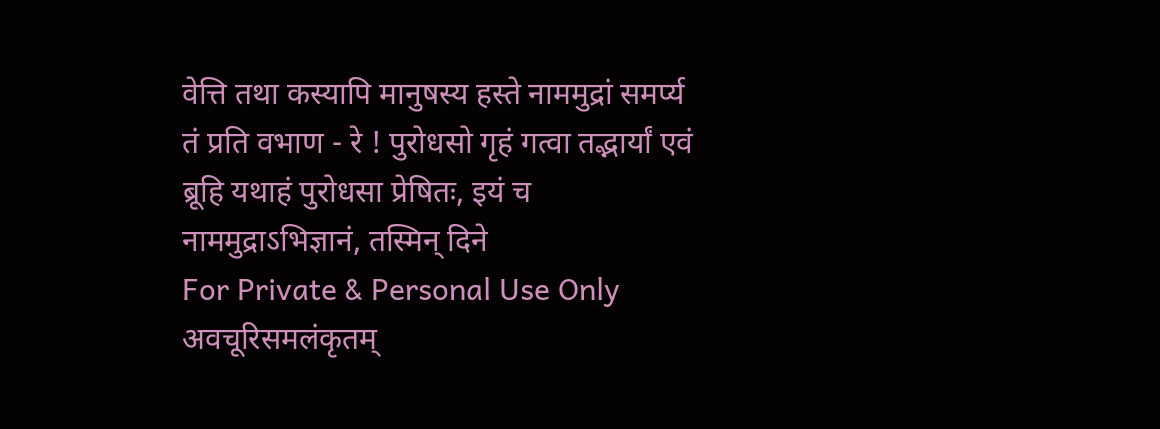वेत्ति तथा कस्यापि मानुषस्य हस्ते नाममुद्रां समर्प्य तं प्रति वभाण - रे ! पुरोधसो गृहं गत्वा तद्भार्यां एवं ब्रूहि यथाहं पुरोधसा प्रेषितः, इयं च नाममुद्राऽभिज्ञानं, तस्मिन् दिने
For Private & Personal Use Only
अवचूरिसमलंकृतम्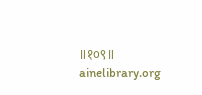॥१०९॥
ainelibrary.org